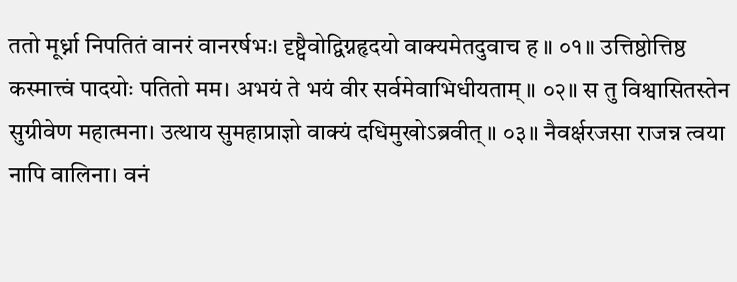ततो मूर्ध्ना निपतितं वानरं वानरर्षभः। दृष्ट्वैवोद्विग्नहृदयो वाक्यमेतदुवाच ह ॥ ०१॥ उत्तिष्ठोत्तिष्ठ कस्मात्त्वं पादयोः पतितो मम। अभयं ते भयं वीर सर्वमेवाभिधीयताम् ॥ ०२॥ स तु विश्वासितस्तेन सुग्रीवेण महात्मना। उत्थाय सुमहाप्राज्ञो वाक्यं दधिमुखोऽब्रवीत् ॥ ०३॥ नैवर्क्षरजसा राजन्न त्वया नापि वालिना। वनं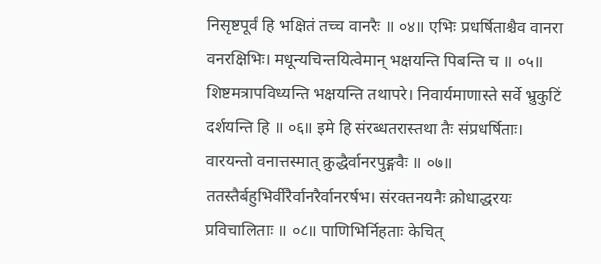निसृष्टपूर्वं हि भक्षितं तच्च वानरैः ॥ ०४॥ एभिः प्रधर्षिताश्चैव वानरा वनरक्षिभिः। मधून्यचिन्तयित्वेमान् भक्षयन्ति पिबन्ति च ॥ ०५॥ शिष्टमत्रापविध्यन्ति भक्षयन्ति तथापरे। निवार्यमाणास्ते सर्वे भ्रुकुटिं दर्शयन्ति हि ॥ ०६॥ इमे हि संरब्धतरास्तथा तैः संप्रधर्षिताः। वारयन्तो वनात्तस्मात् क्रुद्धैर्वानरपुङ्गवैः ॥ ०७॥ ततस्तैर्बहुभिर्वीरैर्वानरैर्वानरर्षभ। संरक्तनयनैः क्रोधाद्धरयः प्रविचालिताः ॥ ०८॥ पाणिभिर्निहताः केचित्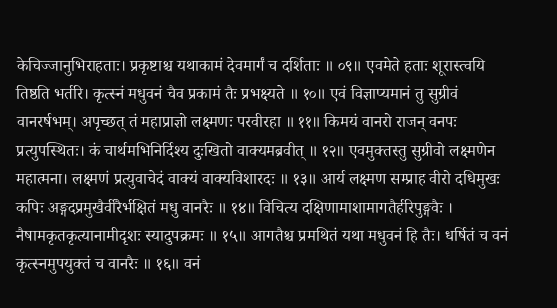केचिज्जानुभिराहताः। प्रकृष्टाश्च यथाकामं देवमार्गं च दर्शिताः ॥ ०९॥ एवमेते हताः शूरास्त्वयि तिष्ठति भर्तरि। कृत्स्नं मधुवनं चैव प्रकामं तैः प्रभक्ष्यते ॥ १०॥ एवं विज्ञाप्यमानं तु सुग्रीवं वानरर्षभम्। अपृच्छत् तं महाप्राज्ञो लक्ष्मणः परवीरहा ॥ ११॥ किमयं वानरो राजन् वनपः प्रत्युपस्थितः। कं चार्थमभिनिर्दिश्य दुःखितो वाक्यमब्रवीत् ॥ १२॥ एवमुक्तस्तु सुग्रीवो लक्ष्मणेन महात्मना। लक्ष्मणं प्रत्युवाचेदं वाक्यं वाक्यविशारदः ॥ १३॥ आर्य लक्ष्मण सम्प्राह वीरो दधिमुखः कपिः अङ्गदप्रमुखैर्वीरैर्भक्षितं मधु वानरैः ॥ १४॥ विचित्य दक्षिणामाशामागतैर्हरिपुङ्गवैः । नैषामकृतकृत्यानामीदृशः स्यादुपक्रमः ॥ १५॥ आगतैश्च प्रमथितं यथा मधुवनं हि तैः। धर्षितं च वनं कृत्स्नमुपयुक्तं च वानरैः ॥ १६॥ वनं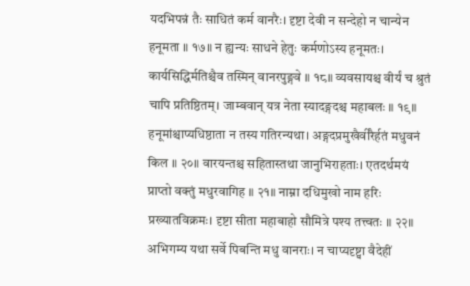यदभिपन्नं तैः साधितं कर्म वानरैः। दृष्टा देवी न सन्देहो न चान्येन हनूमता ॥ १७॥ न ह्यन्यः साधने हेतुः कर्मणोऽस्य हनूमतः। कार्यसिद्धिर्मतिश्चैव तस्मिन् वानरपुङ्गवे ॥ १८॥ व्यवसायश्च वीर्यं च श्रुतं चापि प्रतिष्ठितम्। जाम्बवान् यत्र नेता स्यादङ्गदश्च महाबलः ॥ १९॥ हनूमांश्चाप्यधिष्ठाता न तस्य गतिरन्यथा। अङ्गदप्रमुखैर्वीरैर्हतं मधुवनं किल ॥ २०॥ वारयन्तश्च सहितास्तथा जानुभिराहताः। एतदर्थमयं प्राप्तो वक्तुं मधुरवागिह ॥ २१॥ नाम्ना दधिमुखो नाम हरिः प्रख्यातविक्रमः। दृष्टा सीता महाबाहो सौमित्रे पश्य तत्त्वतः ॥ २२॥ अभिगम्य यथा सर्वे पिबन्ति मधु वानराः। न चाप्यदृष्ट्वा वैदेहीं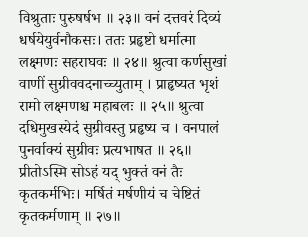विश्रुताः पुरुषर्षभ ॥ २३॥ वनं दत्तवरं दिव्यं धर्षयेयुर्वनौकसः। ततः प्रहृष्टो धर्मात्मा लक्ष्मणः सहराघवः ॥ २४॥ श्रुत्वा कर्णसुखां वाणीं सुग्रीववदनाच्च्युताम् । प्राहृष्यत भृशं रामो लक्ष्मणश्च महाबलः ॥ २५॥ श्रुत्वा दधिमुखस्येदं सुग्रीवस्तु प्रहृष्य च । वनपालं पुनर्वाक्यं सुग्रीवः प्रत्यभाषत ॥ २६॥ प्रीतोऽस्मि सोऽहं यद् भुक्तं वनं तैः कृतकर्मभिः। मर्षितं मर्षणीयं च चेष्टितं कृतकर्मणाम् ॥ २७॥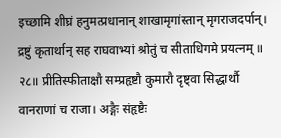इच्छामि शीघ्रं हनुमत्प्रधानान् शाखामृगांस्तान् मृगराजदर्पान्। द्रष्टुं कृतार्थान् सह राघवाभ्यां श्रोतुं च सीताधिगमे प्रयत्नम् ॥ २८॥ प्रीतिस्फीताक्षौ सम्प्रहृष्टौ कुमारौ दृष्ट्वा सिद्धार्थौ वानराणां च राजा। अङ्गैः संहृष्टैः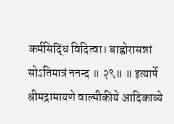कर्मसिद्धिं विदित्वा। बाह्वोरासन्नां सोऽतिमात्रं ननन्द ॥ २९॥ ॥ इत्यार्षे श्रीमद्रामायणे वाल्मीकीये आदिकाव्ये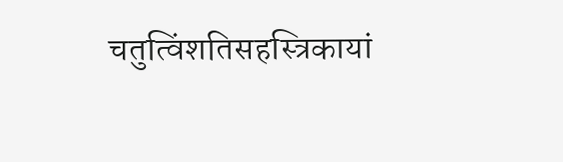चतुत्विंशतिसहस्त्रिकायां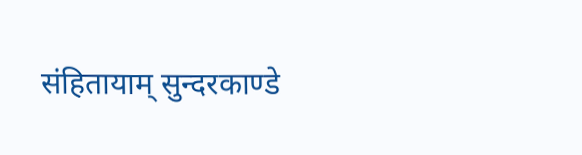संहितायाम् सुन्दरकाण्डे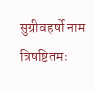सुग्रीवहर्षो नाम त्रिषष्टितमः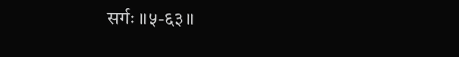सर्गः ॥५-६३॥